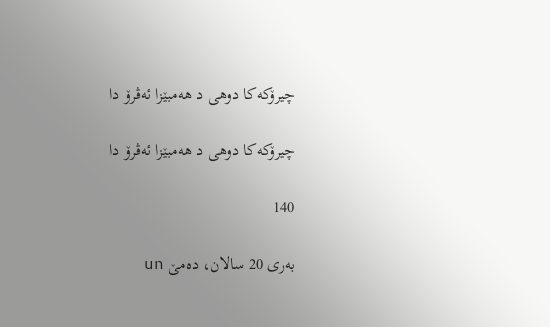چیرۆكه‌كا دوهى د هه‌مبێزا ئه‌ڤرۆ دا

چیرۆكه‌كا دوهى د هه‌مبێزا ئه‌ڤرۆ دا

140

به‌رى 20 سالان، ده‌مێ un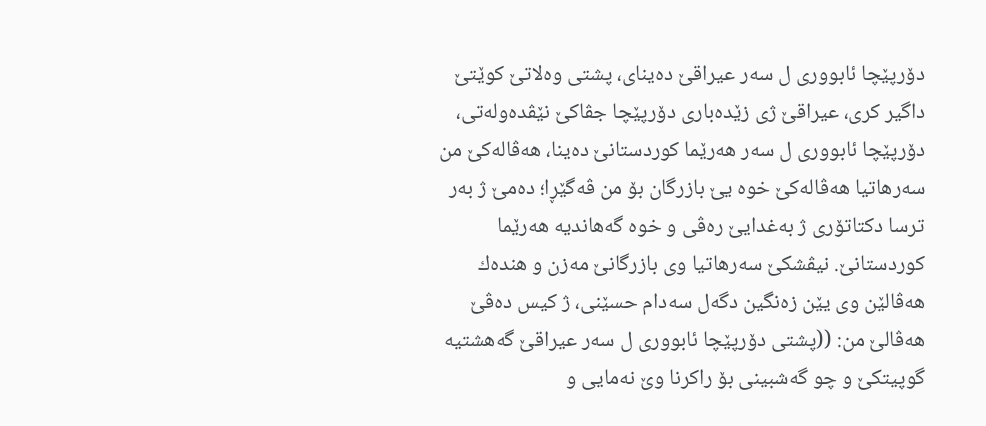دۆرپێچا ئابوورى ل سه‌ر عیراقێ ده‌یناى، پشتى وه‌لاتێ كوێتێ داگیر كرى، عیراقێ ژى زێده‌بارى دۆرپێچا جڤاكێ نێڤده‌وله‌تى، دۆرپێچا ئابوورى ل سه‌ر هه‌رێما كوردستانێ ده‌ینا، هه‌ڤاله‌كێ من سه‌رهاتیا هه‌ڤاله‌كێ خوه‌ یێ بازرگان بۆ من ڤه‌گێڕا؛ ده‌مێ ژ به‌ر ترسا دكتاتۆرى ژ به‌غدایێ ره‌ڤى و خوه‌ گه‌هاندیه‌ هه‌رێما كوردستانێ. نیڤشكێ سه‌رهاتیا وى بازرگانێ مه‌زن و هنده‌ك هه‌ڤالێن وى یێن زه‌نگین دگه‌ل سه‌دام حسێنى، ژ كیس ده‌ڤێ هه‌ڤالێ من: ((پشتى دۆرپێچا ئابوورى ل سه‌ر عیراقێ گه‌هشتیه‌ گوپیتكێ و چو گه‌شبینى بۆ راكرنا وێ نه‌مایى و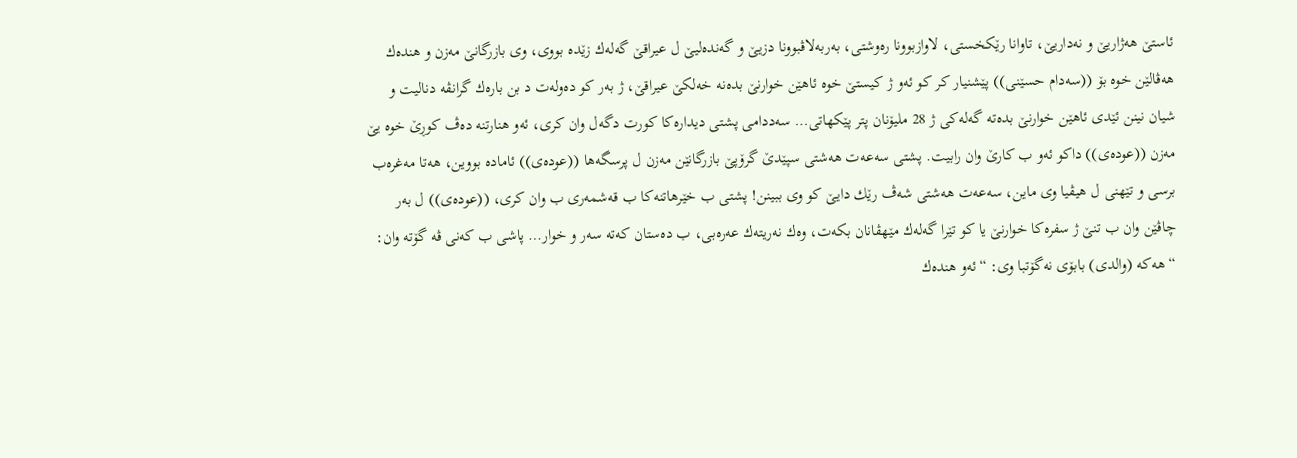ئاستێ هه‌ژاریێ و نه‌داریێ، تاوانا رێكخستى، لاوازبوونا ره‌وشتى، به‌ربه‌لاڤبوونا دزیێ و گه‌نده‌لیێ ل عیراقێ گه‌له‌ك زێده‌ بووى، وى بازرگانێ مه‌زن و هنده‌ك هه‌ڤالێن خوه‌ بۆ ((سه‌دام حسێنى)) پێشنیار كر كو ئه‌و ژ كیستێ خوه‌ ئاهێن خوارنێ بده‌نه‌ خه‌لكێ عیراقێ، ژ به‌ر كو ده‌وله‌ت د بن باره‌ك گرانڤه‌ دنالیت و شیان نینن ئێدى ئاهێن خوارنێ بده‌ته‌ گه‌له‌كى ژ 28 ملیۆنان پتر پێكهاتى… سه‌ددامى پشتى دیداره‌كا كورت دگه‌ل وان كرى، ئه‌و هنارتنه‌ ده‌ڤ كوڕێ خوه‌ یێ مه‌زن ((عوده‌ى)) داكو ئه‌و ب كارێ وان رابیت. پشتى سه‌عه‌ت هه‌شتى سپێدێ گرۆپێ بازرگانێن مه‌زن ل پرسگه‌ها ((عوده‌ى)) ئاماده‌ بووین، هه‌تا مه‌غره‌ب برسى و تێهنى ل هیڤیا وى ماین، سه‌عه‌ت هه‌شتى شه‌ڤ رێك دایێ كو وى ببینن! پشتى ب خێرهاتنه‌كا ب قه‌شمه‌رى ب وان كرى، ((عوده‌ى)) ل به‌ر چاڤێن وان ب تنێ ژ سفره‌كا خوارنێ یا كو تێرا گه‌له‌ك مێهڤانان بكه‌ت، وه‌ك نه‌ریته‌ك عه‌ره‌بى، ب ده‌ستان كه‌ته‌ سه‌ر و خوار… پاشى ب كه‌نی ڤه‌ گۆته‌ وان: “هه‌كه‌ (والدى) بابۆى نه‌گۆتبا وى: “ئه‌و هنده‌ك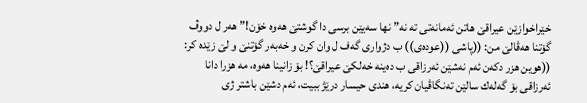خێراخوازێن عیراقێ هاتن ئه‌مانه‌تى ته‌ نه‌” نها سه‌یێن برسى دا گوشتێ هه‌وه‌ خۆن!” هه‌ر ل دووڤ گۆتنا هه‌ڤالێ من: ((پاشى ((عوده‌ى)) ب دژوارى گه‌ف ل وان كرن و خه‌به‌ر گۆتنێ و لێ زێده‌ كر: ((هوین هزر دكه‌ن ئه‌م نه‌شێن ئه‌رزاقى ب ده‌ینه‌ خه‌لكێ عیراقێ؟! بۆ زانینا هه‌وه‌،‌ مه‌ هزرا دانا ئه‌رزاقى بۆ گه‌له‌ك سالێن ته‌نگاڤیان كریه‌، هندى حیسار درێژ ببیت، ئه‌م دشێن باشتر ژى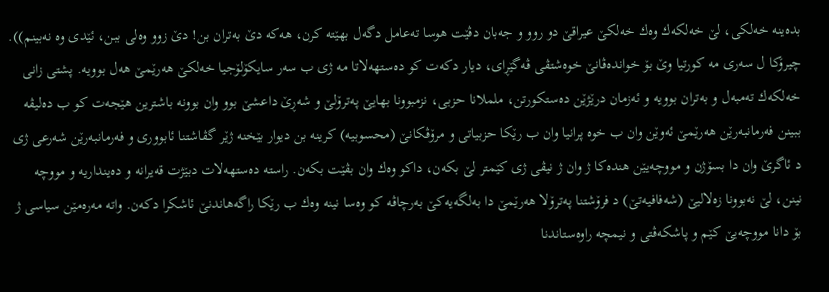بده‌ینه‌ خه‌لكى، لێ خه‌لكه‌ك وه‌ك خه‌لكێ عیراقێ دو روو و جه‌بان دڤێت هوسا ته‌عامل دگه‌ل بهێته‌ كرن، هه‌كه‌ دێ به‌تران بن! دێ زوو وه‌لى ببن، ئێدى وه‌ نه‌بینم)). چیرۆكا ل سه‌رى مه‌ كورتیا وێ بۆ خوانده‌ڤانێ خوه‌شتڤى ڤه‌گێڕاى، دیار دكه‌ت كو ده‌ستهه‌لاتا مه‌ ژى ب سه‌ر سایكۆلۆجیا خه‌لكێ هه‌رێمێ هه‌ل بوویه‌. پشتى زانى خه‌لكه‌ك ته‌مبه‌ل و به‌تران بوویه‌ و ئه‌زمان درێژێن ده‌ستكورتن، ململانا حزبى، نزمبوونا بهایێ په‌ترۆلێ و شه‌ڕێ داعشێ بوو وان بوونه‌ باشترین هێجه‌ت كو ب ده‌لیڤه‌ ببینن فه‌رمانبه‌رێن هه‌رێمێ ئه‌وێن وان ب خوه‌ پرانیا وان ب رێكا حزبیاتى و مرۆڤكانێ (محسوبیه‌) كرینه‌ بن دیوار بێخنه‌ ژێر گڤاشتنا ئابوورى و فه‌رمانبه‌رێن شه‌رعى ژى د ئاگرێ وان دا بسۆژن و مووچه‌یێن هنده‌كا ژ وان ژ نیڤى ژى كێمتر لێ بكه‌ن، داكو وه‌ك وان بڤێت بكه‌ن. راسته‌ ده‌ستهه‌لات دبێژت قه‌یرانه‌ و ده‌ینداریه‌ و مووچه‌ نینن، لێ نه‌بوونا زه‌لالیێ (شه‌فافیه‌تێ) د فرۆشتنا په‌ترۆلا هه‌رێمێ دا به‌لگه‌یه‌كێ به‌رچاڤه‌ كو وه‌سا نینه‌ وه‌ك ب رێكا راگه‌هاندنێ ئاشكرا دكه‌ن. واته‌ مه‌ره‌مێن سیاسى ژ بۆ دانا مووچه‌یێ كێم و پاشكه‌ڤتى و نیمچه‌ راوه‌ستاندنا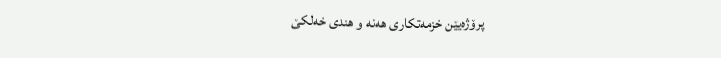پرۆژه‌یێن خزمه‌تكارى هه‌نه‌ و هندى خه‌لكێ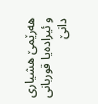هه‌رێمێ هشیارى و ئیراده‌یا قوربانى دانێ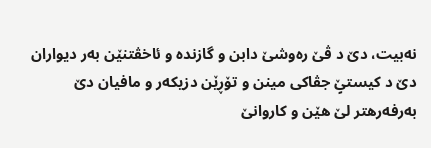نه‌بیت، دێ د ڤێ ره‌وشێ دابن و گازنده‌ و ئاخڤتنێن به‌ر دیواران دێ د كیستێٍ جڤاكى مینن و تۆڕێن دزیكه‌ر و مافیان دێ به‌رفه‌رهتر لێ هێن و كاروانێ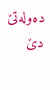ده‌وله‌تێ دێ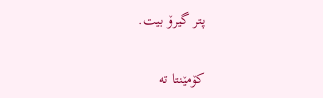پتر گیرۆ بیت.

کۆمێنتا تە